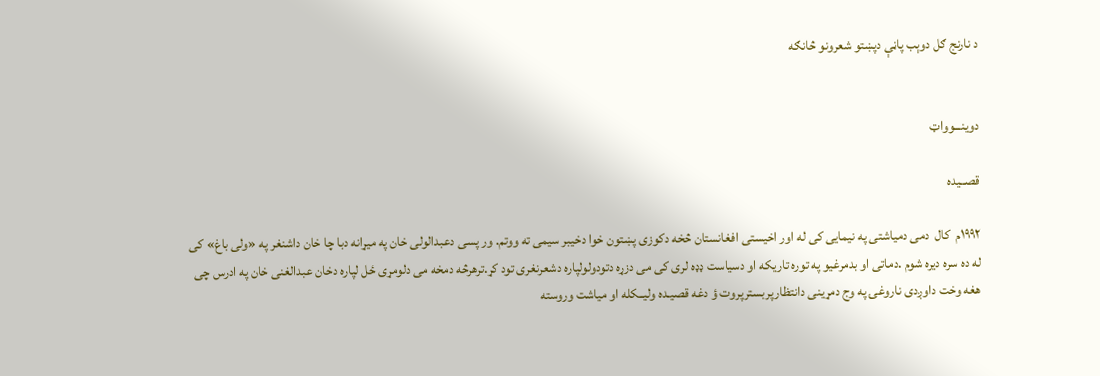د نارنج ګل دوېب پاڼې دپښتو شعرونو څانګه


دوينـــوواټ

قصــیده

۱۹۹۲م  کال  دمی دمیاشتی په نیمایی کی له اور اخیستی افغانستان څخه دکوزی پښتون خوا دخیبر سیمی ته ووتم. ور پسی دعبدالولی خان په میړانه دبا چا خان داشنغر په «ولی باغ» کی له ده سره دیره شوم .دماتی او بدمرغیو په توره تاریکه او دسیاست ډډه لری کی می دزړه دتودولولپاره دشعرنغری تود کړ.ترهرڅه دمخه می دلومړی ځل لپاره دخان عبدالغنی خان په ادرس چی هغه وخت داوږدی ناروغۍ په وج دمړینی دانتظارپربسترپروت ؤ دغه قصیـده ولیــکله او میاشت وروسته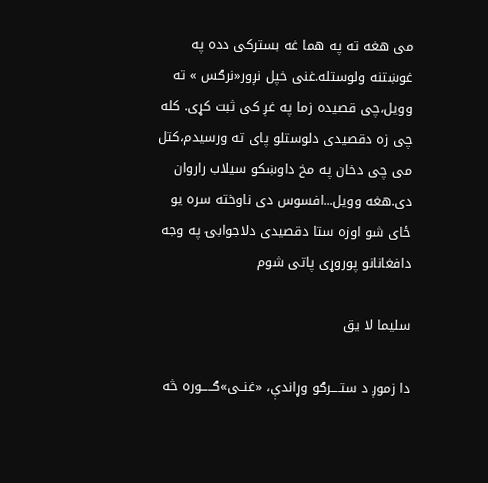می هغه ته په هما غه بسترکی دده په غوښتنه ولوستله.غنی خپل نږور«نرګس » ته وویل،چی قصیده زما په غږ کی ثبت کړی. کله چی زه دقصیدی دلوستلو پای ته ورسیدم،کتل می چی دخان په مخ داوښکو سیلاب راروان دی.هغه وویل...افسوس دی ناوخته سره یو ځای شو اوزه ستا دقصیدی دلاجوابۍ په وجه دافغانانو پوروړی پاتی شوم

سليما لا يق

دا زموږ د ستــــرګو وړاندې، «غنــی»ګـــــوره څه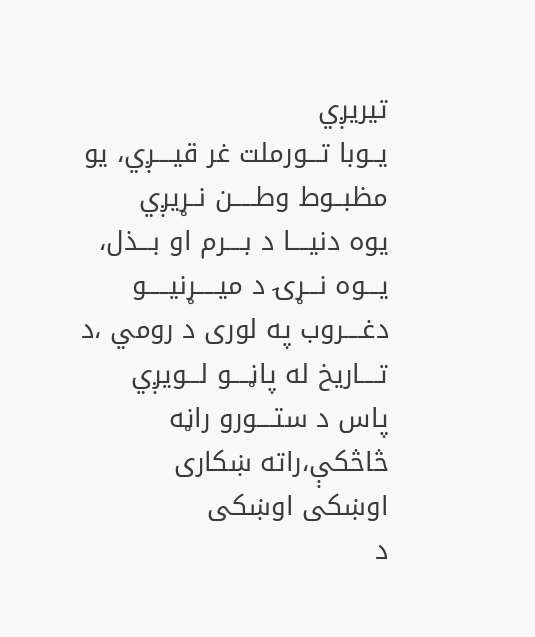تیریږي
یــوبا تـــورملت غر قیــــږي، یو مظبــوط وطـــــن نــړیږي
یوه دنیــــا د بــــرم او بـــذل، یـــوه نـــړۍ د میـــــړنیـــــو
دغــــروب په لوری د رومي ،د تــــاریخ له پاڼــــو لـــویږي
پاس د ستــــورو راڼه څاڅکې،راته ښکاری اوښکی اوښکی
د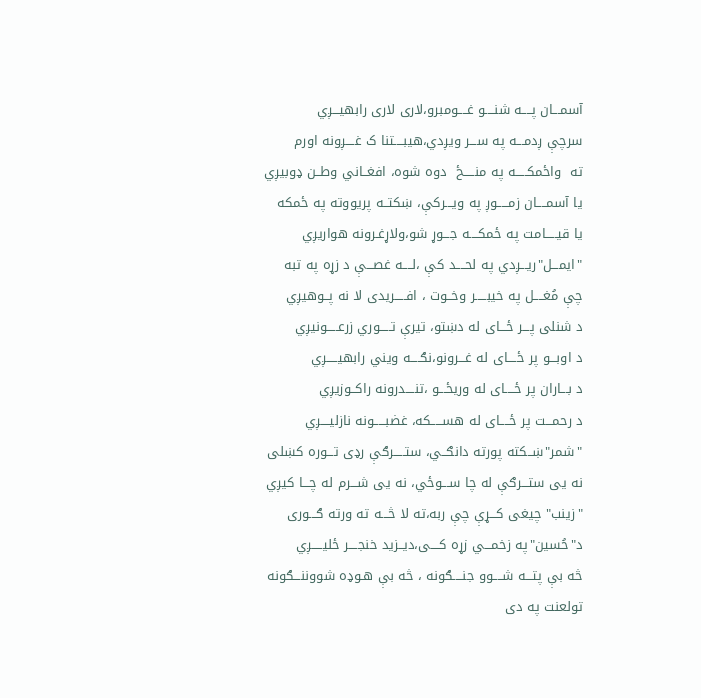آسمـــان پــــه شنــــو غــــومبرو،لاری لاری رابهیـــږي
سرچې ږدمـــه په ســـر ویږدي،هیبــــتنا ک غــــږونه اورم
ته  واځمکـــــه په منـــــځ  دوه شوه، افغــاني وطــن ډوبیږي
یا آسمــــان زمـــــوږ په ویـــرکې، ښکتــه پریووته په ځمکه
یا قیـــــامت په ځمکــــه جـــوړ شو،ولاړغـرونه هواریږي
"ایمـــل"ریـــږدي په لحــــد کې ،لــــه غصـــې د زړه په تبه
چې مُغــــل په خیبـــــر وخــوت ، افـــــریدی لا نه پــوهیږي
د شنلی پـــر ځـــای له دښتو، تیرې تـــــوري زرعـــــونیږي
د اوبـــو پر ځــــای له غـــرونو،نګــــه ویني رابهیـــــږي
د بـــاران پر ځــــای له وریځـــو ،تنــــدرونه راکــوزیږي
د رحمـــت پر ځــــای له هســـــکه، غضبـــــونه نازلیــــږي
"شمر"ښــکته پورته دانګــي، ستـــــرګې رډی تـــوره کښلی
نه یی ستـــرګې له چا ســـوځي، نه یی شـــرم له چـــا کیږي
"زینب" چیغی کـــړې چې ربه،ته لا څـــه ته ورته ګـــوری
د"حُسین"په زخمـــي زړه کــــی،دیــزید خنجــــر ځلیـــــږي
څه بې پتـــه شــــوو جنــــګونه ، څه بې هـوډه شووننـــګونه
تولعنت په دی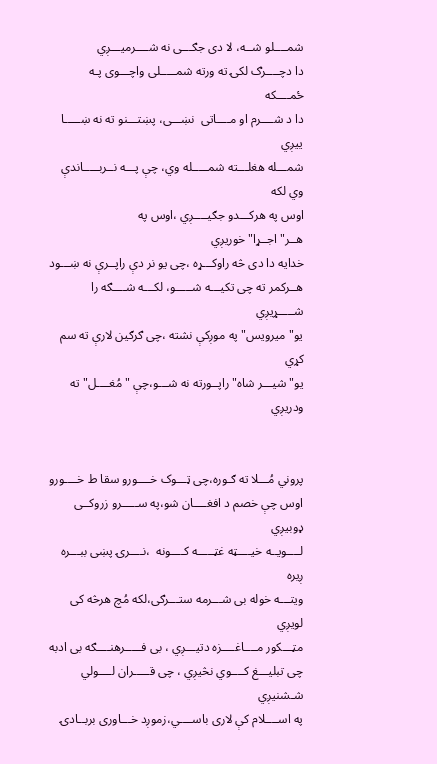شمــــلو شــه، لا دی جګـــی نه شــــرميـــږي
دا دچــــرګ لکۍ ته ورته شمـــــلی واچـــوی پـه ځمــــکه
دا د شــــرم او مــــاتی  نښـــی، پښتـــنو ته نه ښـــــا ييږي
شمـــله هغلـــته شمـــــله وي، چې پـــه نــربـــــاندې وي لکه
اوس په هرکـــدو جګيــــږي ،اوس په هــر"اجــړا"خوريږي
خدايه دا دی څه راوکـــړه ،چی يو نر دې راپــرې نه ښـــود
هــرکمر ته چی تکيـــه شـــــو، لکـــه شــــګه را شـــــړيږي
يو"ميرويس"په موږکې نشته ،چی ګرګين لارې ته سم کړي
يو"شيـــر شاه"راپــورته نه شـــو،چې "مُغــــل" ته ودريږي


پروني مُـــلا ته ګـوره،چی ټـــوک خــــورو سقا ط خــــورو
اوس چې خصم د افغــــان شو،په ســـــرو زروکــی ډوبيږي
لــــويــه خيــــټه غټـــــه کــــونه  ،نــــرۍ پښی ببـــره ږيره
ويتـــه خوله بی شـــرمه ستـــرګی،لکه مُچ هرڅه کی لويږي
مټـــکور مــــاغــــزه دتيـــږي ، بی فـــــرهنــــګه بی ادبه
چی تبليـــغ کــــوي نڅيږي ، چی قـــــران لــــولي شـشنيږي
په اســــلام کې لاری باســــي،زموږد خـــاوری بربــادۍ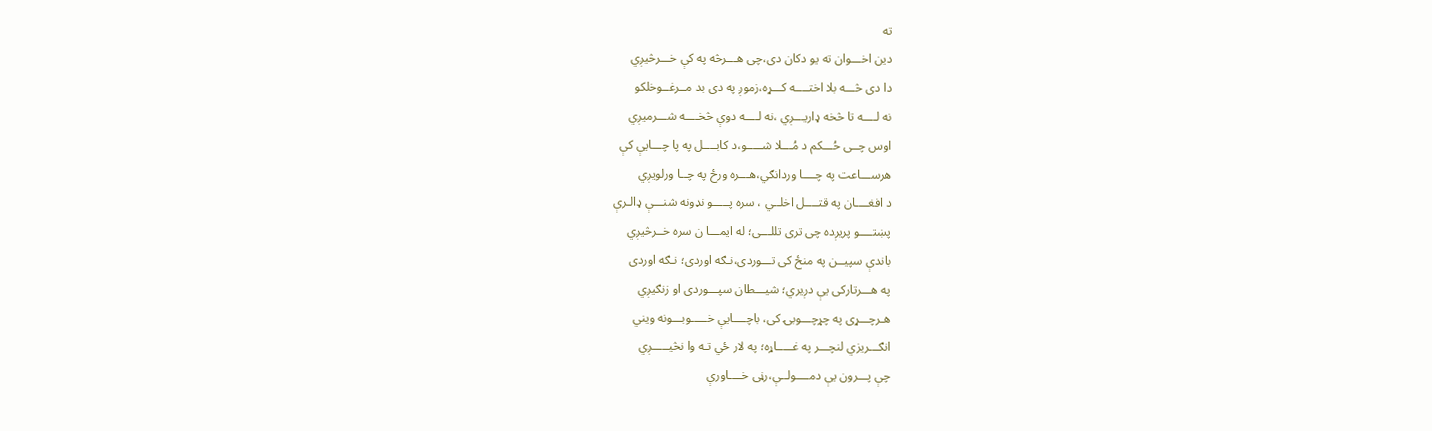ته
دين اخـــوان ته يو دکان دی،چی هـــرڅه په کې خـــرڅيږي
دا دی څـــه بلا اختــــه کـــړه،زموږ په دی بد مــرغــوخلکو
نه لــــه تا څخه ډاريـــږي ،نه لــــه دوې څخــــه شـــرميږي
اوس چــی حُـــکم د مُـــلا شـــــو،د کابــــل په پا چـــايې کې
هرســـاعت په چــــا وردانګي،هـــره ورځ په چــا ورلويږي
د افغــــان په قتــــل اخلــي ، سره پـــــو نډونه شنـــې ډالـرې
پښتــــو پریږده چی تری تللـــی؛ له ایمـــا ن سره خــرڅیږي
باندې سپیــن په منځ کی تـــوردی،نـګه اوردی؛ نـګه اوردی
په هـــرتارکی یې دږیري؛ شیـــطان سپـــوردی او زنګیږي
هـرچـــړی په چړچـــوبۍ کی، باچــــایې خـــــوبـــونه ویني
انګـــریزي لنچـــر په غـــــاړه؛ په لار ځي تـه وا نڅیـــــږي
چې پـــرون یې دمــــولــې،رڼی خــــاورې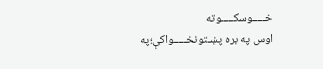خـــــوسکـــــوته
اوس په بره پښـتونخـــــواکې؛په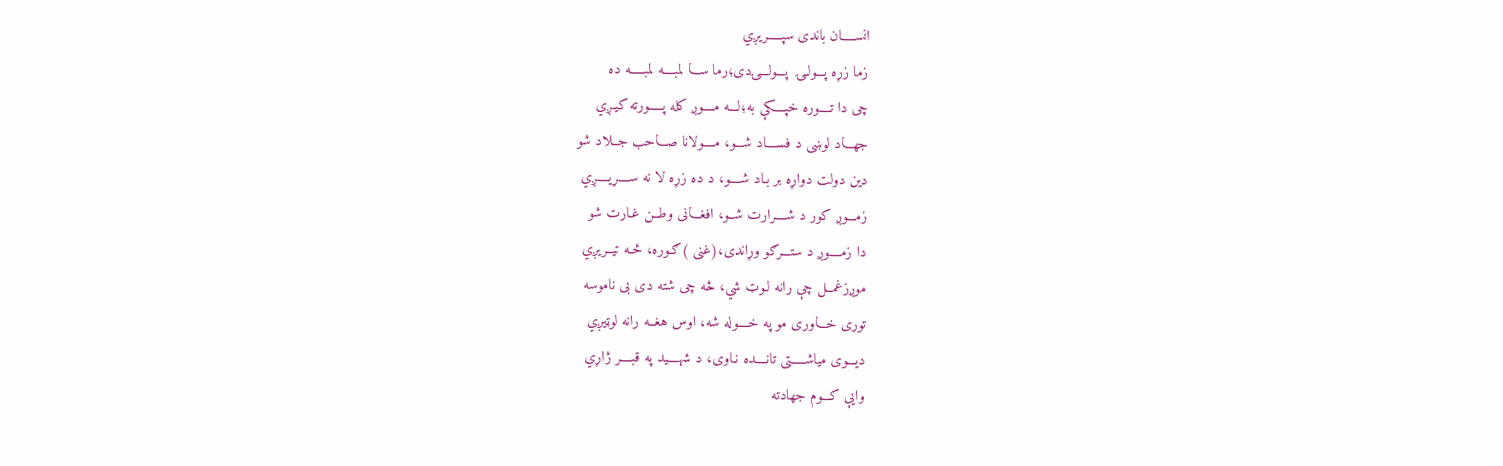انســـــان باندی سپـــــریږي
زما زړه پـــولـۍ  پـــولـــۍدی؛رما ســـا لمبــــه لمبـــــه ده
چی دا تــــوره خپــــکې به؛لـــه مــــوږ کله پـــــورته کیـږي
جهـــاد لوښی د فســــاد شـــو، مــــولانا صـــاحب جــلاد شو
دین دولت دواړه بر بـاد شــــو، د ده زړه لا نه ســــړیــــږي
زمـــوږ کور د شــــرارت شــو، افغـــانی وطــن غـارت شو
دا زمــــوږ د ستـــرګو وړاندی،(غنی )ګـوره، څـه تیــریږي
موږزغمــل چې رانه لـوټ شي، څه چی شته دی بی ناموسه
توری خـــاوری مو په خــــوله شه، اوس هغــه رانه لوټیږي
دیـــوی میاشـــــتی تانــــده نـاوی، د شهــــید په قبــــر ژاړي
وایې کـــوم جهادته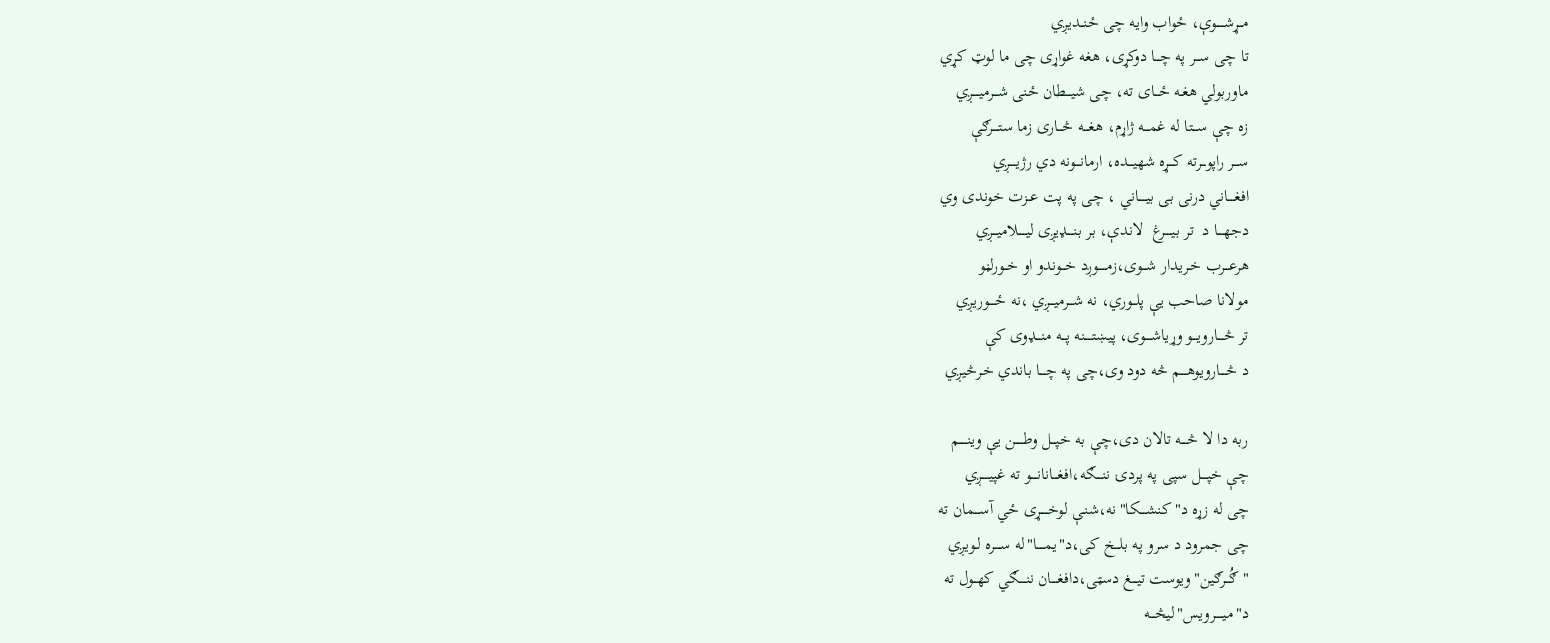مـــړشـــــوې، ځواب وایه چی ځنــدیږي
تا چی ســـر په چـــا دوکړی، هغه غواړی چی ما لوټ کړي
ماوربولي هغـه ځـــای ته، چی شیـــطان ځنی شـــرمیــــږي
زه چې ســـتا له غمـــه ژاړم، هغـــه څـــاری زما ستــــرګې
ســـر راپوـــرته کـــړه شهیـــده، ارمانـــونه دي رژیــــږي
افغــــاني درنی بی بیـــــاني ، چی په پت عــزت خوندی وي
دجهــــا د  تر بیـــــرغ  لاندې، بر بنــــډیږی لیـــــلامیـــږي
هرعـــرب خـریدار شـــوی،زمـــــوږد خـــوندو او خــورلڼو
مولانا صاحب یې پلــوري، نه شـــرمیـــږي ،نه ځــــوریږي
تر څــــارویـــو وړیاشــــوی، پیښتـــــنه پـــه منـــډوی کې
د څــــارویوهــــم څه دود وی،چی په چــــا باندي خـرڅیږي

ربه دا لا څــــه تالان دی،چې به خپـــل وطـــــن یې وینـــــم
چې خپــــل سپی په پردۍ ننــــګه،افغـــانانــــو ته غپیـــــږي
چی له زړه د"کنشــــکا"نه،شنـې لوخـــــړی ځي آســـمان ته
چی جمرود د سرو په بلـــخ کی،د"یمـــــا"له ســــره لـویږي
"ګُـــرګین"ویوست تیـــغ دسټی،دافغــــان ننــــګي کهــول ته
د"میـــــرویس"لیڅـــه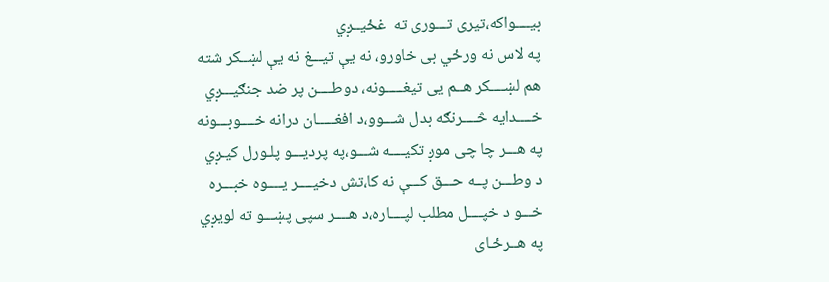بیــــواکه،تیری تـــوری ته  غځیــږي
په لاس نه ورځي بی خاورو، نه یې تیـــغ نه یې لښــکر شته
هم لښــــکر هــم یی تیغـــــونه، دوطــــن پر ضد جنګیـــږي
خــــدایه څــــرنګه بدل شـــوو،د افغـــــان درانه خــــوبـــونه
په هـــر چا چی موږ تکیــــه شـــو،په پردیـــو پلـورل کیـږي
د وطـــن پــه حـــق کـــې نه کا،تش دخیــــر یــــوه خبـــره
خـــو د خپــــل مطلب لپــــاره،د هــــر سپی پښـــو ته لویږي
په هــرځـای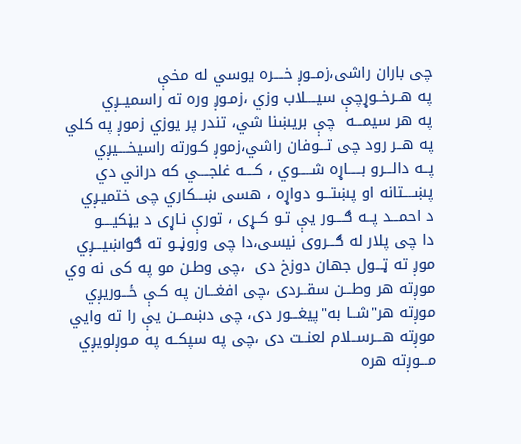چی باران راشی،زمــوږ خــــره يوسي له مخې
په هــرخــوړچې سيــــلاب وزي ،زمـوږ وره ته راسميــږي
په هر سيمـــه  چې بريښنا شي، تندر پر يوزي زموږ په کلي
په هــر رود چی تـــوفان راشي،زموږ کـورته راسيخــــيږي
پــه دالـــرو بـــــاړه شـــــوي ، کــــه غلجــــي که دراني دي
پښــــتانه او پښتـــو دواړه ، هسی ښـــکاري چی ختميـږي
د احمـــد پــه ګــــور يې تـو کــړی ، تورې نـاړی د يڼکيــــو
دا چی پلار له ګـــروی نيسی،دا چی وروڼــو ته ګواښيـــږي
موږ ته ټـــول جهان دوزخ دی  ،چی وطـن مو په کی نه وي
موږته هر وطـــن سقــردی ،چی افغـــان په کـې ځـــوريږي
موږته هر"شــا به"پيغـــور دی، چی دښمـــن يې را ته وايي
موږته هـــرســلام لعنــت دی ،چی په سپکــه په مـوږلويږي
مـــوږته هره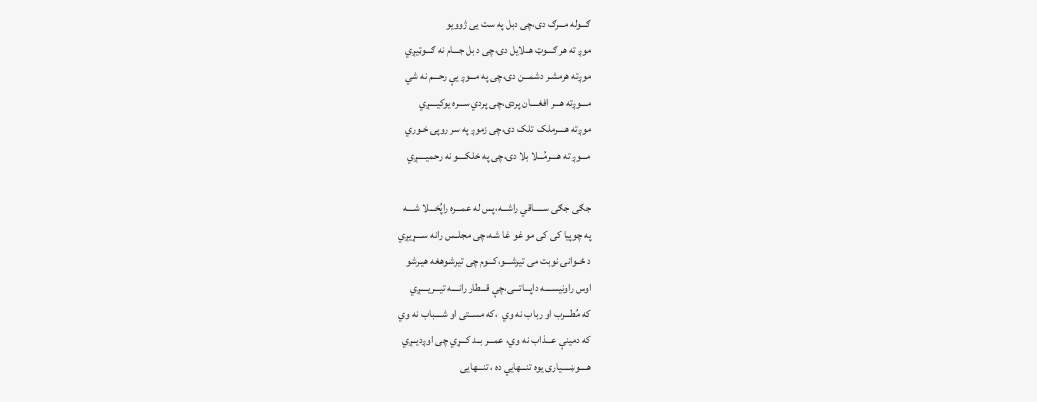ګـــوله مـــرګ دی،چی دبل په ست یی ژوویو
موږ ته هر ګـــوټ هــلایل دی،چی د بل جـــام نه ګـــوټیږي
موږته هرمشـر دشمـــن دی،چی په مـــوږ یې رحـــم نه شي
مـــوږته هـــر افغــــان پردی،چی پردي ســـره یوکیــــږي
موږته هــــرملک  تلک دی،چی زموږ په سر روپۍ خـوري
مـــوږ ته هــــرمُـــلا بلا دی،چی په خلکــــو نه رحمیـــــږي

جګی جګی ســـــاقي راشـــه،پس له عمـــره راپُخـــلا شــــه
په چوپیا کی کی مو غو غا شـه،چی مجلــس رانه ســــړیږي
د ځــوانۍ نوبت می تیرشـــو،کـــوم چی تیرشـوهغه هیـرشو
اوس راونیســــه داپـــاتـــی،چې قـــطار رانــــه تيـــریــــږي
که مُطـــرب او رباب نه وي  ،که مســتی او شــــباب نه وي
که دمينې عـــذاب نه وي، عمـــر بــد کـــړي چی اوږديــږي
هــــوښــــياری يوه تنـــهايي ده ، تنـــهايی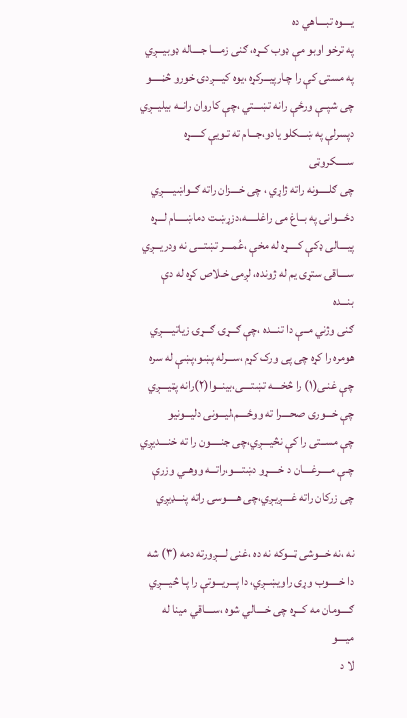يــــوه تبــــاهي ده
په ترخو اوبو مې ډوب کــړه، ګنی زمــــا جــــاله ډوبيـــږي
په مستۍ کې را چـارپيـــرکړه ،يوه کيــــږدۍ خورو څڼـــــو
چی شپــې ورځې رانه تښـــتي ،چې کاروان رانــه بيليـــږي
دپسرلې په ښـــکلو يادو،جـــام ته تـويې کـــــړه ســـــکروټی
چی ګلـــــونه راته ژاړي ، چی خــــزان راته ګــواښيـــــږي
دځـــوانۍ په بــاغ می راغلـــــه،دزړښـت دماښـــــام لـــړه
پيــــالی ډکې کـــــړه له مخې ،عُمــــر تښتـــی نه ودريـــږي
ســــاقۍ ستړی يم له ژونده، لږمی خـلاص کړه له دې بنـــده
ګنی وژني مــې دا تنـــده ،چې ګـــړۍ ګـــړۍ زياتيـــــږي
هومره را کړه چی پی ورک کړم ،ســـرله پښو،پښې له سره
چې غنـی(۱) را څخــــه تښتــــی،بينـــوا(۲)رانه پټيــــږي
چې خـــوری صحــــرا ته ووځــــم،ليـــونی دليـــونيو
چې مســتی را کې نڅيــــږي،چی جنـــــون را ته خنــــديږي
چـې مـــــرغــــان د خـــــړو دښتــــو،راتـــه ووهــي وزرې
چی زرکان راته غــــږيـږي،چی هـــــوسۍ راته پنـــډيږي

نه ،نه خـــوشی ټـــوکه نه ده ،غنی لــــږورته دمه (۳) شه
دا خـــــوب وړی راويښــږي، دا پـــريـــوتې را پـا څيــــږي
ګــــومان مه کـــړه چی خــــالي شوه ،ســــاقي مينا له ميــــو
لا د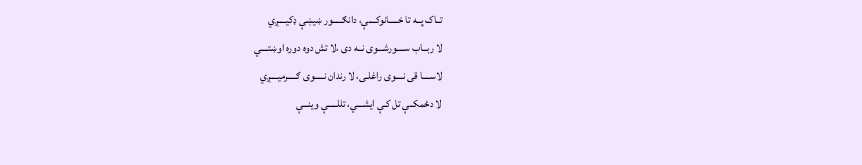تــاک پــه تا خـــــانوکــــې، دانګـــــور ښيښې ډکيــــږي
لا ربــاب ســــورشـــوی نــه دی ،لا تش دوه دوره اوښتــــي
لاســــا قی نــــوی راغلـی، لا رندان نـــــوی ګـــــرمیــــږي
لا دځمکــې تل کـې ایشـــي، تللـــــې وینـــې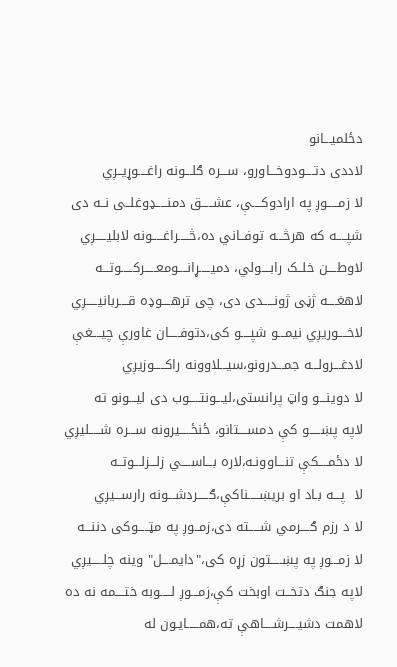دځلمیـــانو
لاددی دتــــودوخـــاورو، ســـره ګلـــونه راغــــوړیــږي
لا زمـــــوږ په ارادوکــــې، عشـــــق دمنـــــډوغلــی نــه دی
شپــــه که هرڅـــه توفــاني ده،څـــــراغـــــونه لابلیـــــږي
لاوطــــن خلــک رابــــولي، دمیـــــړانــــومعـــــرکـــــوتـــه
لاهغــــه ژڼی ژونـــــدی دی، چی ترهــــوډه قــــربانیـــــږي
لاخــــوریږي نیمـــو شپــــو کی،دتوفـــــان غاورې چیــــغې
لادغـــرولـــه جمـــدرونو،سیـــلاوونه راکـــــوزیږي
لا دوینـــو واټ پرانستی،لیـــونتـــــوب دی لیـــونو ته
لاپه پښـــــو کې دمســــتانو، ځنځـــــیرونه ســـره شـــــلیږي
لا دځمــــکې تنـــاوونـه،لاره بـــاســــي زلـــزلـــوتــه
لا  پـــه بـاد او بریښـــــناکې،ګـــــردشـــونه رارســـیږي
لا د رزم ګــــرمي شـــــته دی،زمــوږ په مټـــــوکی دننـــه
لا زمـــوږ په پښـــــتون زړه کی،"دایمــــل" وینه چلـــــیږي
لاپه جنګ دتخــت اوبخت کې،زمـــوږ لـــــوبه ختــــمه نه ده
لاهمت دشیــــرشــــاهې ته،همـــــایـون له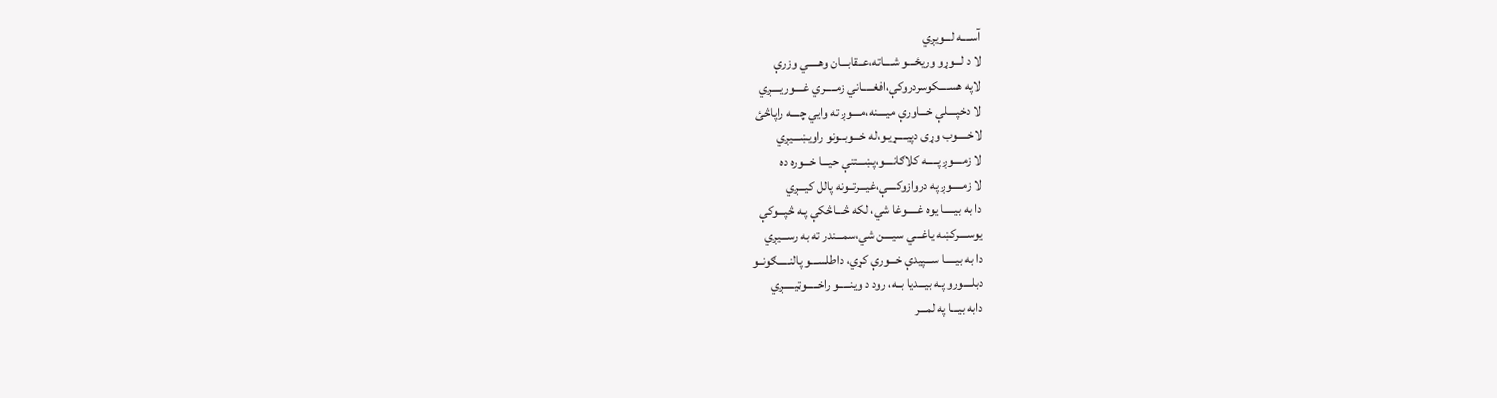آســــه لـــویږي
لا د لـــوړو وریځـــو شــــاته،عــقابـــان وهـــــي وزرې
لاپه هســــکوسردروکې،افغـــــاني زمـــــري غــــوریــــږي
لا دخپــــلې خـــاورې میــــنه،مــــوږ ته وایي چــــه راپاڅئ
لاخـــــوب وړی دپیـــــړیـو،له خـــوبــونو راویښـــیږي
لا زمــــوږ پـــــه کلاګانــــو،پښـــتنې حیـــا خـــوره ده
لا زمـــــوږ په دروازوکــــې،غیـــرتــونه پالل کیـــږي
دا به بیـــــا یوه غـــــوغا شي، لکه څـــاڅکې پـه څپـــوکې
یوســــرکښه یاغـــي سیــــن شي،سمـــندر ته به رســـیږي
دا به بیـــــا ســـپیدې خـــورې کړي، داطلســـو پالنـــــګونــو
دبلــــورو پـه بیـــدیا بــه، رود د وینـــــو راخـــــوټیـــــږي
دابه بیـــا په لمـــر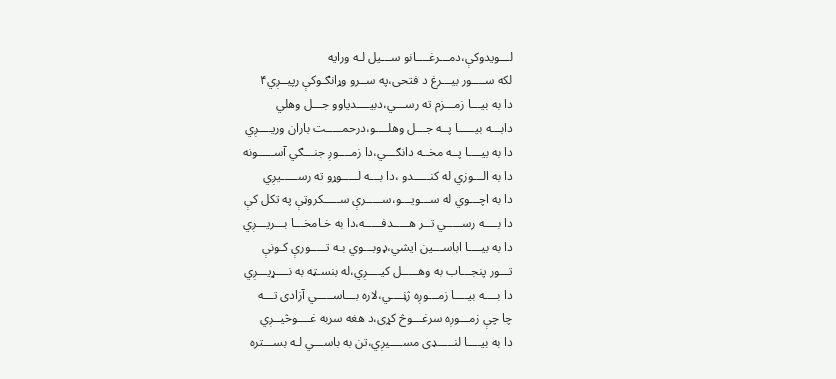لـــویدوکې،دمـــرغــــانو ســـیل لـه ورایه
لکه ســــور بیـــرغ د فتحی،په ســرو وړانګـوکې رپیــږي۴
دا به بیـــا زمـــزم ته رســـي،دبیــــدیاوو جـــل وهلي
دابـــه بیـــــا پــه جـــل وهلــــو،درحمـــــت باران وریــــږي
دا به بیــــا پــه مخــه دانګـــي،دا زمــــوږ جنـــګي آســـــونه
دا به الـــوزي له کنـــــدو ،دا بـــه لـــــوړو ته رســـــیږي
دا به اچـــوي له ســـویـــو،ســـــرې ســـــکروټې په تکل کې
دا بــــه رســـــي تــر هـــــدفـــــه،دا به خـامخـــا بـــریـــږي
دا به بیــــا اباســـین ایشي،ډوبـــوي بـه تـــــورې کـونې
تـــور پنجـــاب به وهـــــل کیــــږي،له بنسـټه به نــــړیـــږي
دا بــــه بیــــا زمـــوږه ژڼــــي،لاره بـــاســـــي آزادی تـــه
چا چې زمـــوږه سرغـــوڅ کړی،د هغه سربه غــــوڅیــږي
دا به بیــــا لنـــــډی مســــیږي،تن به باســـي لـه بســـتره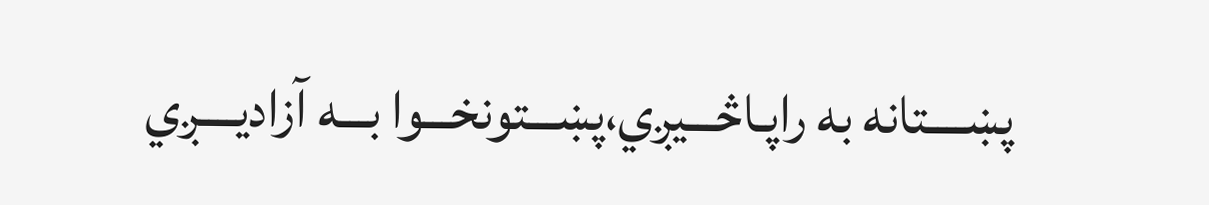پښــــتانه به راپـاڅـــیږي،پښـــتونخـــوا بـــه آزادیــــږي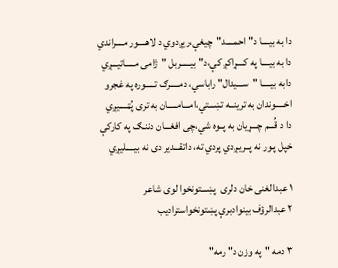دا به بیــــا د"احمــــد"چیغې،ریږدوي د لاهــــور مــــراندي
دا به بیــــا په کــــړاکږ کې،د"بیـــــربل "ژامی مـــــاتیـــږي
دابه بیـــــا "ســـیدال" راباسي، دمـــــرګ تـــــوره په غجرو
اخـــــوندان به ترینــه تښـــتي،امـــامـــــان به تری پُټـــــیږي
دا د قُـــم چـــړیان به پــوه شي،چی افغـــان دننـګ په کارکې
خپل پـور نه پــریـږدي پردي ته، داتقـــدیر دی نه بیـــــلیږي

۱ عبدالغنی خان دلری  پښـــتونخوا لوی شاعر
۲ عبدالرؤف بینوادبرې پښتونخواسترادیب

۳ دمه "په وزن د" رمه"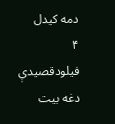دمه کیدل
۴ فیلودقصیدې دغه بیت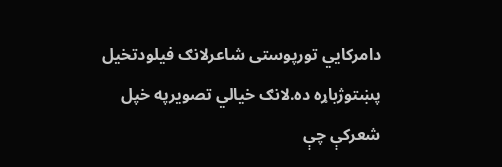دامرکايي تورپوستی شاعرلانګ فیلودتخیل پښتوژباړه ده.لانګ خیالي تصویرپه خپل شعرکې چې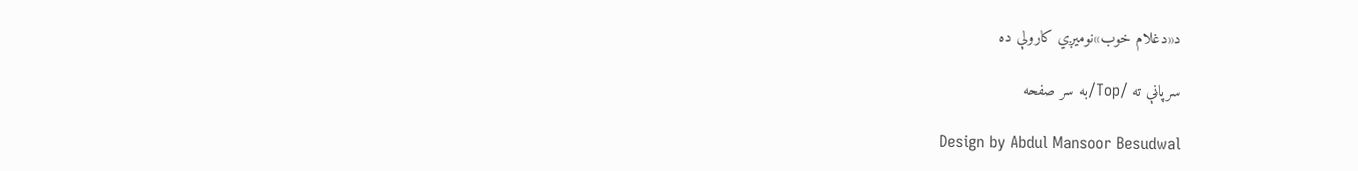د«دغلام خوب»نومیږي کارولې ده

سرپاڼې ته /Top/به سر صفحه

Design by Abdul Mansoor Besudwal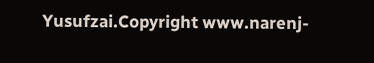Yusufzai.Copyright www.narenj-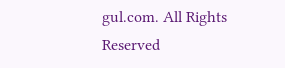gul.com. All Rights Reserved